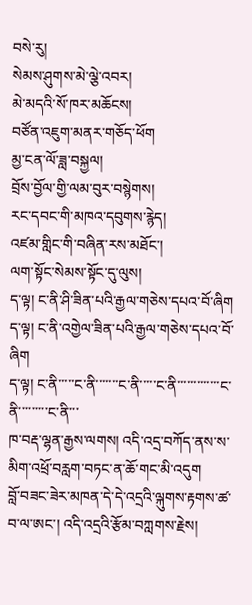བསེ་རུ།
སེམས་ཤུགས་མེ་ལྕེ་འབར།
མེ་མདའི་སོ་ཁར་མཆོངས།
བཙོན་འཇུག་མནར་གཅོད་ཕོག
མྱ་ངན་ལོ་ཟླ་བསྐྱལ།
བྲོས་བྱོལ་གྱི་ལམ་བུར་བསྙེགས།
རང་དབང་གི་མཁའ་དབུགས་རྙེད།
འཛམ་གླིང་གི་བཞིན་རས་མཐོང་།
ལག་སྟོང་སེམས་སྟོང་དུ་ལུས།
ད་ལྟ། ང་ནི་ཤི་ཟིན་པའི་རྒྱལ་གཅེས་དཔའ་བོ་ཞིག
ད་ལྟ། ང་ནི་འགྱེལ་ཟིན་པའི་རྒྱལ་གཅེས་དཔའ་བོ་ཞིག
ད་ལྟ། ང་ནི་་་་་ང་ནི་་་་་་་ང་ནི་་་་་ང་ནི་་་་་་་་་་་་་ང་ནི་་་་་་་་་ང་ནི་་་
ཁ་བརྡ་ལྷན་རྒྱས་ལགས། འདི་འདྲ་བཀོད་ནས་ས་མིག་འཕྲོ་བརླག་བཏང་ན་ཆོ་གང་མི་འདུག
བློ་བཟང་ཟེར་མཁན་དེ་དེ་འདྲའི་ལྐུགས་རྟགས་ཚ་བ་ལ་ཨང་། འདི་འདྲའི་རྩོམ་བཀླགས་རྗེས།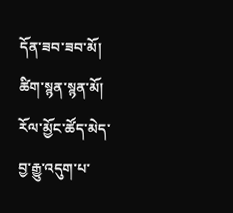དོན་ཟབ་ཟབ་མོ། ཚིག་སྙན་སྙན་མོ། རོལ་མྱོང་ཚོད་མེད་བྱ་རྒྱུ་འདུག་པ་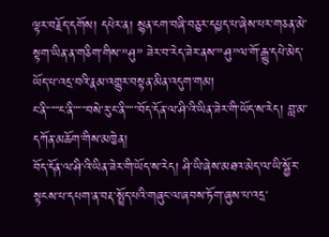ལྟར་བརྗོད་དགོས། དཔེར་ན། སྙན་ངག་བཞི་བཅུར་དཔྱད་པ་ཞེས་པར་གཅན་མེ་སྟག་ཡིན་ན་གཅིག་གིས་”ཤུ” ཟེར་བ་རེད་ཟེར་ནས་”ཤུ”ལ་གོ་རྒྱུ་དཔེ་མེད་ཡོད་པ་འདྲ་བའི་རྣམ་འགྱུར་བསྟན་མིན་འདུག་གམ།
ང་ནི་་་་་་ང་ནི་་་་་་བསེ་རུ་ང་ནི་་་་་་བོད་དོན་ལ་ཤི་འི་ཡིན་ཟེར་གི་ཡོད་ས་རེད། བླ་མ་དཀོན་མཆོག་གིས་མཁྱེན།
བོད་དོན་ལ་ཤི་འི་ཡིན་ཟེར་གི་ཡོད་ས་རེད། ཤི་ཡི་ཞེས་མཐའ་མེད་ལ་ཡི་སྦྱོར་སྟངས་པ་དཔག་ན་བརྡ་སྤྲོད་པའི་གཞུང་ལ་ཞབས་ཏོག་ཞུས་པ་འདྲ་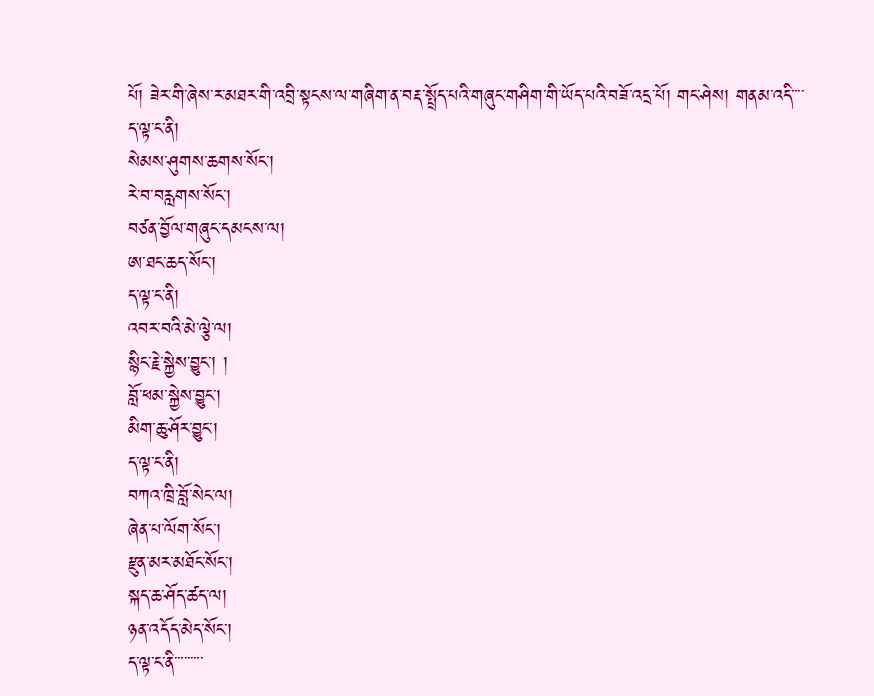པོ། ཟེར་གི་ཞེས་ར་མཐར་གི་འབྲི་སྟངས་ལ་གཞིག་ན་བརྡ་སྤྲོད་པའི་གཞུང་གཤིག་གི་ཡོད་པའི་བཟོ་འདྲ་པོ། གང་ཤེས། གནམ་འདི་་་་
ད་ལྟ་ང་ནི།
སེམས་ཤུགས་ཆགས་སོང་།
རེ་བ་བརླགས་སོང་།
བཙན་བྱོལ་གཞུང་དམངས་ལ།
ཨ་ཐང་ཆད་སོང་།
ད་ལྟ་ང་ནི།
འབར་བའི་མེ་ལྕེ་ལ།
སྙིང་རྗེ་སྐྱེས་བྱུང་། །
བློ་ཕམ་སྐྱེས་བྱུང་།
མིག་ཆུ་ཤོར་བྱུང་།
ད་ལྟ་ང་ནི།
བཀའ་ཁྲི་བློ་སེང་ལ།
ཞེན་པ་ལོག་སོང་།
རྫུན་མར་མཐོང་སོང་།
སྐད་ཆ་ཤོད་ཚད་ལ།
ཉན་འདོད་མེད་སོང་།
ད་ལྟ་ང་ནི་་་་་་་་་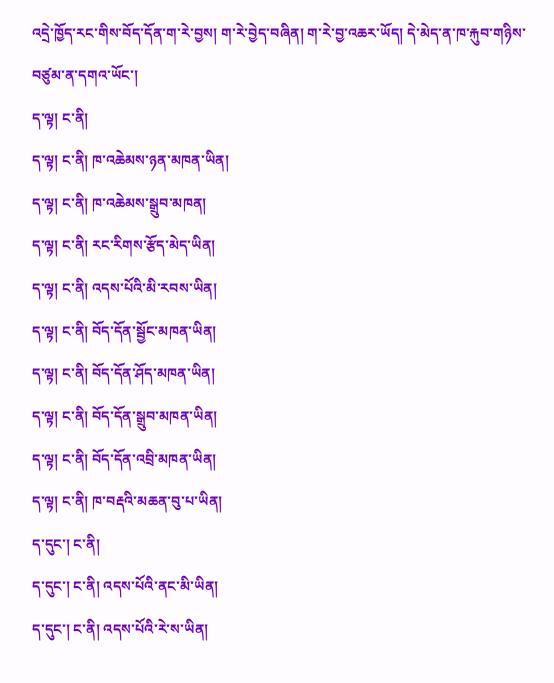འདྲེ་ཁྱོད་རང་གིས་བོད་དོན་ག་རེ་བྱས། ག་རེ་བྱེད་བཞིན། ག་རེ་བྱ་འཆར་ཡོད། དེ་མེད་ན་ཁ་རྐུབ་གཉིས་བཙུམ་ན་དགའ་ཡོང་།
ད་ལྟ། ང་ནི།
ད་ལྟ། ང་ནི། ཁ་འཆེམས་ཉན་མཁན་ཡིན།
ད་ལྟ། ང་ནི། ཁ་འཆེམས་སྒྲུབ་མཁན།
ད་ལྟ། ང་ནི། རང་རིགས་རྩོད་མེད་ཡིན།
ད་ལྟ། ང་ནི། འདས་པོའི་མི་རབས་ཡིན།
ད་ལྟ། ང་ནི། བོད་དོན་སྦྱོང་མཁན་ཡིན།
ད་ལྟ། ང་ནི། བོད་དོན་ཤོད་མཁན་ཡིན།
ད་ལྟ། ང་ནི། བོད་དོན་སྒྲུབ་མཁན་ཡིན།
ད་ལྟ། ང་ནི། བོད་དོན་འབྲི་མཁན་ཡིན།
ད་ལྟ། ང་ནི། ཁ་བརྡའི་མཆན་བུ་པ་ཡིན།
ད་དུང་། ང་ནི།
ད་དུང་། ང་ནི། འདས་པོའི་ནང་མི་ཡིན།
ད་དུང་། ང་ནི། འདས་པོའི་རེ་ས་ཡིན།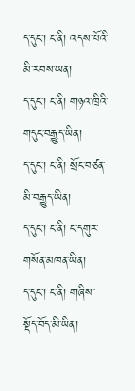ད་དུང་། ང་ནི། འདས་པོའི་མི་རབས་ཡན།
ད་དུང་། ང་ནི། གཉའ་ཁྲིའི་གདུང་བརྒྱུད་ཡིན།
ད་དུང་། ང་ནི། སྲོང་བཙན་མི་བརྒྱུད་ཡིན།
ད་དུང་། ང་ནི། ང་དགུར་གསོན་མཁན་ཡིན།
ད་དུང་། ང་ནི། གཞིས་སྡོད་བོད་མི་ཡིན།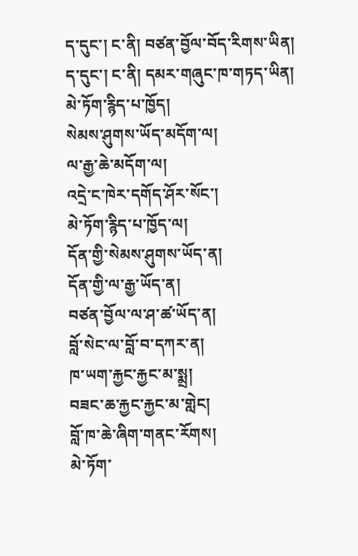ད་དུང་། ང་ནི། བཙན་བྱོལ་བོད་རིགས་ཡིན།
ད་དུང་། ང་ནི། དམར་གཞུང་ཁ་གཏད་ཡིན།
མེ་ཏོག་རྙིད་པ་ཁྱོད།
སེམས་ཤུགས་ཡོད་མདོག་ལ།
ལ་རྒྱ་ཆེ་མདོག་ལ།
འདྲེ་ང་ཁེར་དགོད་ཤོར་སོང་།
མེ་ཏོག་རྙིད་པ་ཁྱོད་ལ།
དོན་གྱི་སེམས་ཤུགས་ཡོད་ན།
དོན་གྱི་ལ་རྒྱ་ཡོད་ན།
བཙན་བྱོལ་ལ་ཤ་ཚ་ཡོད་ན།
བློ་སེང་ལ་བློ་བ་དཀར་ན།
ཁ་ཡག་རྐྱང་རྐྱང་མ་སྨྲ།
བཟང་ཆ་རྐྱང་རྐྱང་མ་གླེང།
བློ་ཁ་ཆེ་ཞིག་གནང་རོགས།
མེ་ཏོག་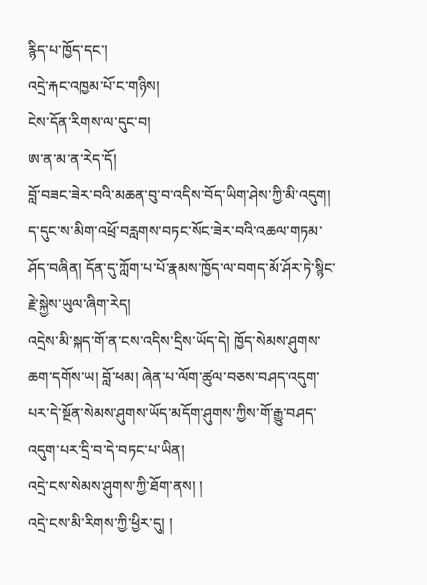རྙིད་པ་ཁྱོད་དང་།
འདྲེ་རྐང་འཁྱམ་པོ་ང་གཉིས།
ངེས་དོན་རིགས་ལ་དུང་བ།
ཨ་ན་མ་ན་རེད་དོ།
བློ་བཟང་ཟེར་བའི་མཆན་བུ་བ་འདིས་བོད་ཡིག་ཤེས་ཀྱི་མི་འདུག། ད་དུང་ས་མིག་འཕྲོ་བརླགས་བཏང་སོང་ཟེར་བའི་འཆལ་གཏམ་ཤོད་བཞིན། དོན་དུ་ཀློག་པ་པོ་རྣམས་ཁྱོད་ལ་བགད་མོ་ཤོར་ཏེ་སྙིང་རྗེ་སྐྱེས་ཡུལ་ཞིག་རེད།
འདྲེས་མི་སྐད་གོ་ན་ངས་འདིས་དྲིས་ཡོད་དེ། ཁྱོད་སེམས་ཤུགས་ཆག་དགོས་ཡ། བློ་ཕམ། ཞེན་པ་ལོག་ཚུལ་བཅས་བཤད་འདུག་པར་དེ་སྔོན་སེམས་ཤུགས་ཡོད་མདོག་ཤུགས་ཀྱིས་གོ་རྒྱུ་བཤད་འདུག་པར་དྲི་བ་དེ་བཏང་པ་ཡིན།
འདྲེ་ངས་སེམས་ཤུགས་ཀྱི་ཐོག་ནས། །
འདྲེ་ངས་མི་རིགས་ཀྱི་ཕྱིར་དུ། །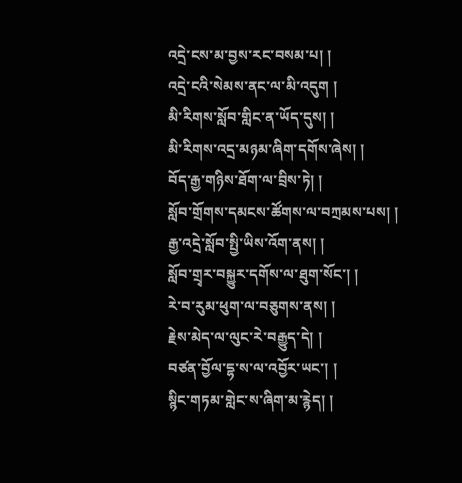འདྲེ་ངས་མ་བྱས་རང་བསམ་པ། །
འདྲེ་ངའི་སེམས་ནང་ལ་མི་འདུག །
མི་རིགས་སློབ་གླིང་ན་ཡོད་དུས། །
མི་རིགས་འདྲ་མཉམ་ཞིག་དགོས་ཞེས། །
བོད་རྒྱ་གཉིས་ཐོག་ལ་བྲིས་ཏེ། །
སློབ་གྲོགས་དམངས་ཚོགས་ལ་བཀྲམས་པས། །
རྒྱ་འདྲེ་སློབ་སྤྱི་ཡིས་འོག་ནས། །
སློབ་གྲྭར་བསྐྱུར་དགོས་ལ་ཐུག་སོང་། །
རེ་བ་རུམ་ཕུག་ལ་བཅུགས་ནས། །
རྗེས་མེད་ལ་ལུང་རེ་བརྒྱུད་དེ། །
བཙན་བྱོལ་དྷ་ས་ལ་འབྱོར་ཡང་། །
སྙིང་གཏམ་གླེང་ས་ཞིག་མ་རྙེད། །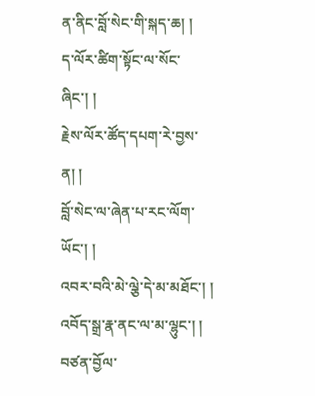ན་ནིང་བློ་སེང་གི་སྐད་ཆ། །
ད་ལོར་ཚིག་སྟོང་ལ་སོང་ཞིང་། །
རྗེས་ལོར་ཚོད་དཔག་རེ་བྱས་ན། །
བློ་སེང་ལ་ཞེན་པ་རང་ལོག་ཡོང་། །
འབར་བའི་མེ་ལྕེ་དེ་མ་མཐོང་། །
འབོད་སྒྲ་རྣ་ནང་ལ་མ་ལྷུང་། །
བཙན་བྱོལ་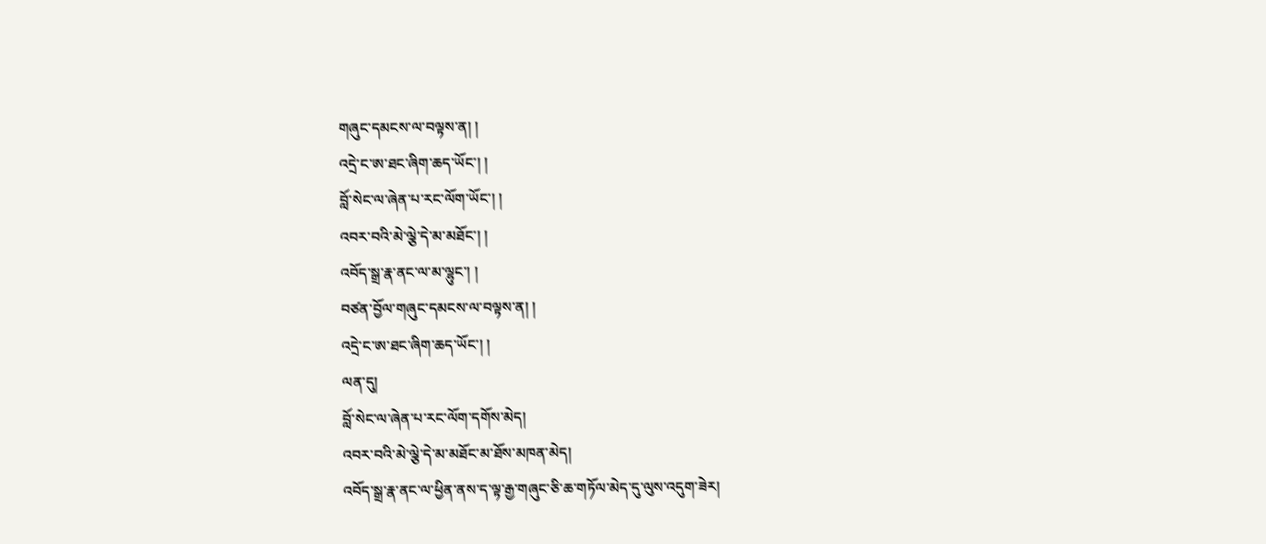གཞུང་དམངས་ལ་བལྟས་ན། །
འདྲེ་ང་ཨ་ཐང་ཞིག་ཆད་ཡོང་། །
བློ་སེང་ལ་ཞེན་པ་རང་ལོག་ཡོང་། །
འབར་བའི་མེ་ལྕེ་དེ་མ་མཐོང་། །
འབོད་སྒྲ་རྣ་ནང་ལ་མ་ལྷུང་། །
བཙན་བྱོལ་གཞུང་དམངས་ལ་བལྟས་ན། །
འདྲེ་ང་ཨ་ཐང་ཞིག་ཆད་ཡོང་། །
ལན་དུ།
བློ་སེང་ལ་ཞེན་པ་རང་ལོག་དགོས་མེད།
འབར་བའི་མེ་ལྕེ་དེ་མ་མཐོང་མ་ཐོས་མཁན་མེད།
འབོད་སྒྲ་རྣ་ནང་ལ་ཕྱིན་ནས་ད་ལྟ་རྒྱ་གཞུང་ཅི་ཆ་གཏོལ་མེད་དུ་ལུས་འདུག་ཟེར།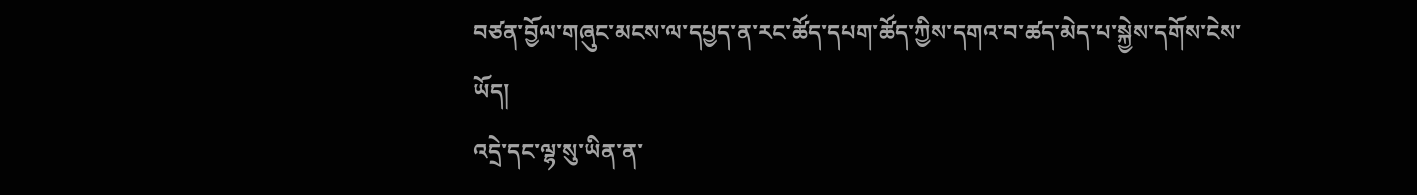བཙན་བྱོལ་གཞུང་མངས་ལ་དཔྱད་ན་རང་ཚོད་དཔག་ཚོད་ཀྱིས་དགའ་བ་ཚད་མེད་པ་སྐྱེས་དགོས་ངེས་ཡོད།
འདྲེ་དང་ལྷ་སུ་ཡིན་ན་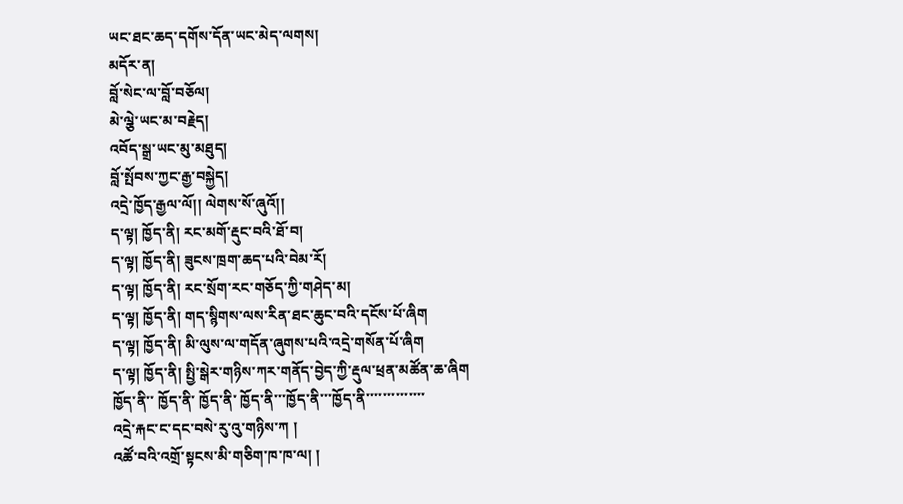ཡང་ཐང་ཆད་དགོས་དོན་ཡང་མེད་ལགས།
མདོར་ན།
བློ་སེང་ལ་བློ་བཅོལ།
མེ་ལྕེ་ཡང་མ་བརྗེད།
འབོད་སྒྲ་ཡང་མུ་མཐུད།
བློ་སྤོབས་ཀྱང་རྒྱ་བསྐྱེད།
འདྲེ་ཁྱོད་རྒྱལ་ལོ།། ལེགས་སོ་ཞུའོ།།
ད་ལྟ། ཁྱོད་ནི། རང་མགོ་རྡུང་བའི་ཐོ་བ།
ད་ལྟ། ཁྱོད་ནི། ཟུངས་ཁྲག་ཆད་པའི་བེམ་རོ།
ད་ལྟ། ཁྱོད་ནི། རང་སྲོག་རང་གཅོད་ཀྱི་གཤེད་མ།
ད་ལྟ། ཁྱོད་ནི། གད་སྙིགས་ལས་རིན་ཐང་ཆུང་བའི་དངོས་པོ་ཞིག
ད་ལྟ། ཁྱོད་ནི། མི་ལུས་ལ་གདོན་ཞུགས་པའི་འདྲེ་གསོན་པོ་ཞིག
ད་ལྟ། ཁྱོད་ནི། སྤྱི་སྒེར་གཉིས་ཀར་གནོད་བྱེད་ཀྱི་རྡུལ་ཕྲན་མཚོན་ཆ་ཞིག
ཁྱོད་ནི་་ ཁྱོད་ནི་ ཁྱོད་ནི་ ཁྱོད་ནི་་་ཁྱོད་ནི་་་ཁྱོད་ནི་་་་་་་་་་་་་་
འདྲེ་རྐང་ང་དང་བསེ་རུ་འུ་གཉིས་ཀ །
འཚོ་བའི་འགྲོ་སྟངས་མི་གཅིག་ཁ་ཁ་ལ། །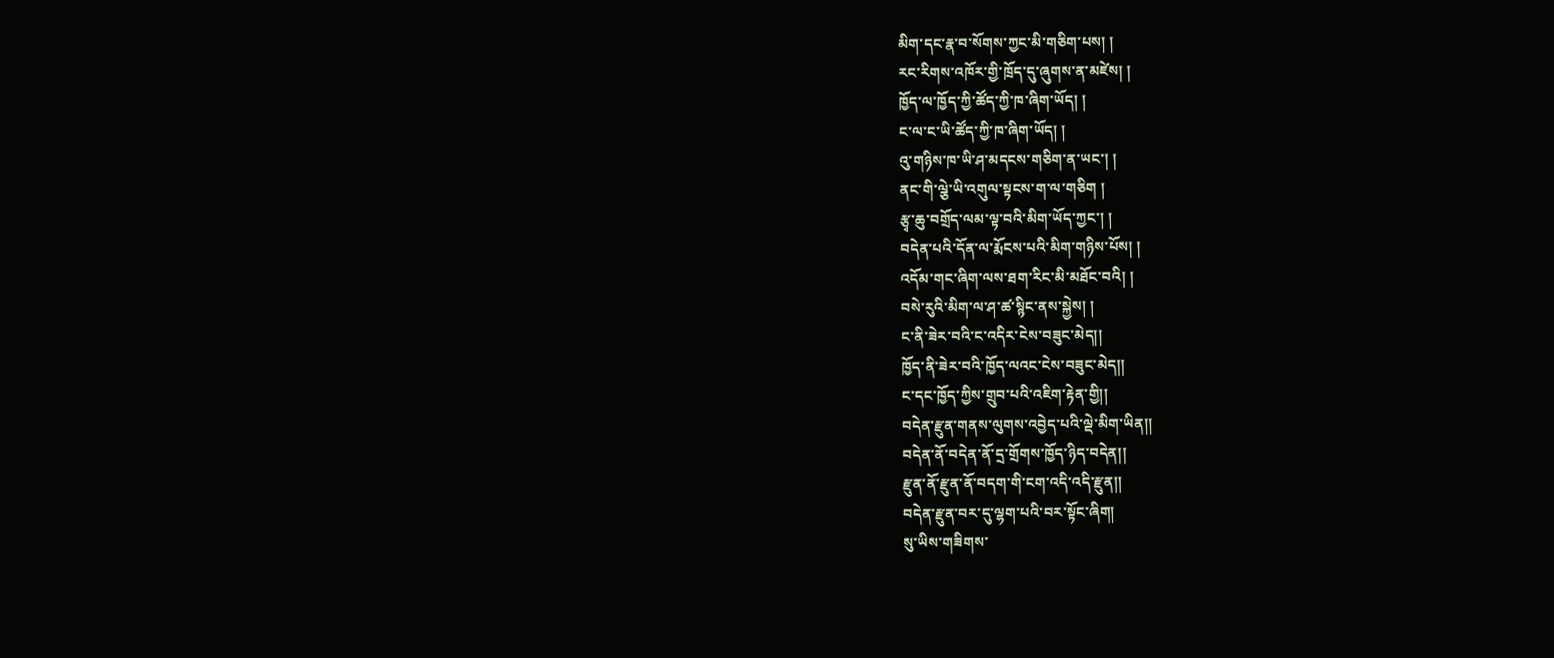མིག་དང་རྣ་བ་སོགས་ཀྱང་མི་གཅིག་པས། །
རང་རིགས་འཁོར་གྱི་ཁྲོད་དུ་ཞུགས་ན་མཛེས། །
ཁྱོད་ལ་ཁྱོད་ཀྱི་ཚོད་ཀྱི་ཁ་ཞིག་ཡོད། །
ང་ལ་ང་ཡི་ཚོད་ཀྱི་ཁ་ཞིག་ཡོད། །
འུ་གཉིས་ཁ་ཡི་ཤ་མདངས་གཅིག་ན་ཡང་། །
ནང་གི་ལྕེ་ཡི་འགུལ་སྟངས་ག་ལ་གཅིག །
རྩྭ་ཆུ་བགྲོད་ལམ་ལྟ་བའི་མིག་ཡོད་ཀྱང་། །
བདེན་པའི་དོན་ལ་རྨོངས་པའི་མིག་གཉིས་པོས། །
འདོམ་གང་ཞིག་ལས་ཐག་རིང་མི་མཐོང་བའི། །
བསེ་རུའི་མིག་ལ་ཤ་ཚ་སྙིང་ནས་སྐྱེས། །
ང་ནི་ཟེར་བའི་ང་འདིར་ངེས་བཟུང་མེད།།
ཁྱོད་ནི་ཟེར་བའི་ཁྱོད་ལའང་ངེས་བཟུང་མེད།།
ང་དང་ཁྱོད་ཀྱིས་གྲུབ་པའི་འཇིག་རྟེན་གྱི།།
བདེན་རྫུན་གནས་ལུགས་འབྱེད་པའི་ལྡེ་མིག་ཡིན།།
བདེན་ནོ་བདེན་ནོ་དྲ་གྲོགས་ཁྱོད་ཉིད་བདེན།།
རྫུན་ནོ་རྫུན་ནོ་བདག་གི་ངག་འདི་འདི་རྫུན།།
བདེན་རྫུན་བར་དུ་ལྷག་པའི་བར་སྟོང་ཞིག།
སུ་ཡིས་གཟིགས་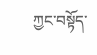ཀྱང་བསྟོད་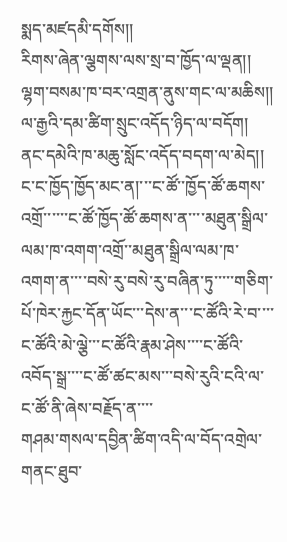སྨད་མཛདམི་དགོས།།
རིགས་ཞེན་ལྕགས་ལས་སྲ་བ་ཁྱོད་ལ་ལྡན།།
ལྷག་བསམ་ཁ་བར་འགྲན་ནུས་གང་ལ་མཆིས།།
ལ་རྒྱའི་དམ་ཚིག་སྲུང་འདོད་ཉིད་ལ་བདོག།
ནང་དམེའི་ཁ་མཆུ་སློང་འདོད་བདག་ལ་མེད།།
ང་ང་ཁྱོད་ཁྱོད་མང་ན།་་་ང་ཚོ་་ཁྱོད་ཚོ་ཆགས་འགྲོ་་་་་་ང་ཚོ་ཁྱོད་ཚོ་ཆགས་ན་་་་མཐུན་སྒྲིལ་ལམ་ཁ་འགག་འགྲོ་་མཐུན་སྒྲིལ་ལམ་ཁ་འགག་ན་་་་བསེ་རུ་བསེ་རུ་བཞིན་ཏུ་་་་་གཅིག་པོ་ཁེར་རྐྱང་དོན་ཡོང་་་དེས་ན་་་ང་ཚོའི་རེ་བ་་་་ང་ཚོའི་མེ་ལྕེ་་་ང་ཚོའི་རྣམ་ཤེས་་་་ང་ཚོའི་འབོད་སྒྲ་་་་ང་ཚོ་ཚང་མས་་་བསེ་རུའི་ངའི་ལ་ང་ཚོ་ནི་ཞེས་བརྗོད་ན་་་་
གཤམ་གསལ་དབྱིན་ཚིག་འདི་ལ་བོད་འགྲེལ་གནང་ཐུབ་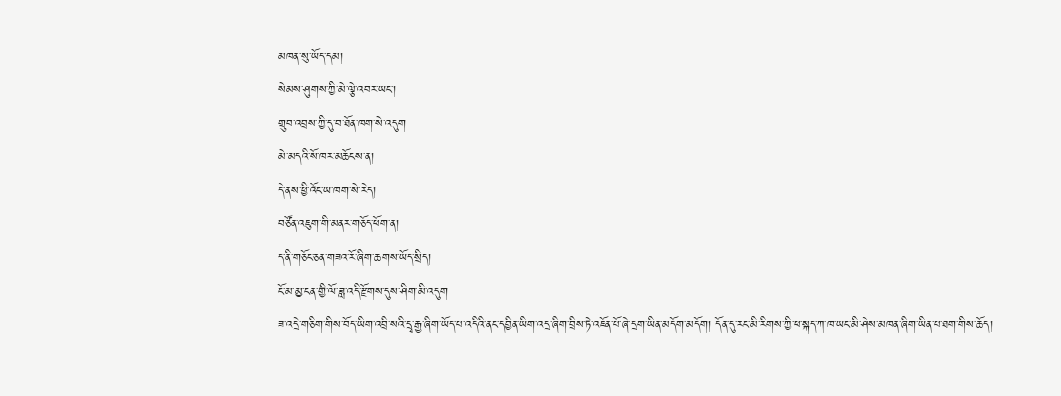མཁན་སུ་ཡོད་དམ།
སེམས་ཤུགས་ཀྱི་མེ་ལྕེ་འབར་ཡང་།
གྲུབ་འབྲས་ཀྱི་དུ་བ་ཐོན་ཁག་སེ་འདུག
མེ་མདའི་སོ་ཁར་མཆོངས་ན།
དེ་ནས་ཕྱི་འོང་ཡ་ཁག་སེ་རེད།
བཙོན་འཇུག་གི་མནར་གཅོད་ཕོག་ན།
ད་ནི་གཅོང་ཅན་གཟའ་རོ་ཞིག་ཆགས་ཡོད་སྲིད།
ངོ་མ་མྱ་ངན་གྱི་ལོ་ཟླ་འདི་རྫོགས་དུས་ཤིག་མི་འདུག
ཟ་འདྲེ་གཅིག་གིས་བོད་ཡིག་འབྲི་སའི་དྲྭ་རྒྱ་ཞིག་ཡོད་པ་འདིའི་ནང་དབྱིན་ཡིག་འདྲ་ཞིག་བྲིས་ཏེ་འཇོན་པོ་ཞེ་དྲག་ཡིན་མདོག་མདོག། དོན་དུ་རང་མི་རིགས་ཀྱི་ཕ་སྐད་ཀ་ཁ་ཡང་མི་ཤེས་མཁན་ཞིག་ཡིན་པ་ཐག་གིས་ཆོད།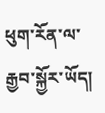ཕུག་རོན་ལ་རྒྱབ་སྐྱོར་ཡོད།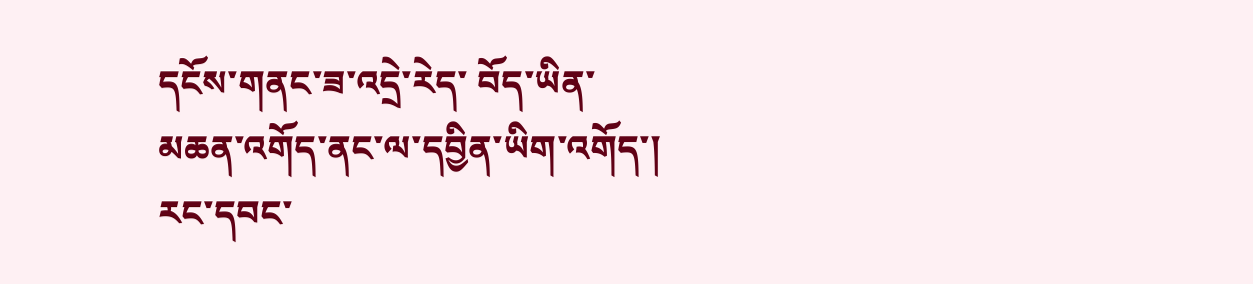དངོས་གནང་ཟ་འདྲེ་རེད་ བོད་ཡིན་མཆན་འགོད་ནང་ལ་དབྱིན་ཡིག་འགོད་། རང་དབང་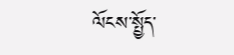ལོངས་སྤྱོད་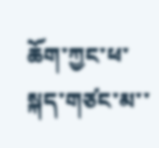ཆོག་ཀྱང་ཕ་སྐད་གཙང་མ་་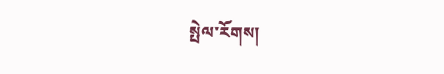སྤེལ་རོགས།